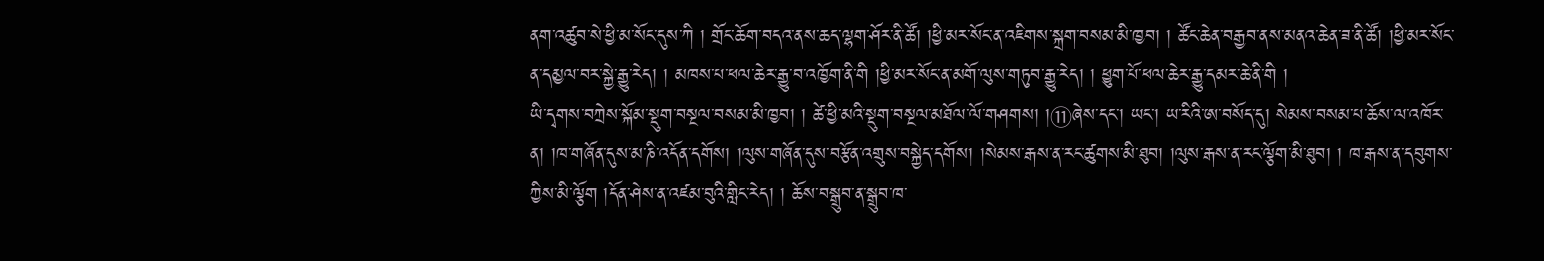ནག་འཚུབ་སེ་ཕྱི་མ་སོང་དུས་ཀི ། གྲོང་ཆོག་བདའ་ནས་ཆད་ལྷག་ཤོར་ནི་ཚོ། །ཕྱི་མར་སོང་ན་འཇིགས་སྐྲག་བསམ་མི་ཁྱབ། ། ཚོང་ཆེན་བརྒྱབ་ནས་མནའ་ཆེན་ཟ་ནི་ཚོ། །ཕྱི་མར་སོང་ན་དམྱལ་བར་སྐྱེ་རྒྱུ་རེད། ། མཁས་པ་ཕལ་ཆེར་རྒྱུ་བ་འཁྱོག་ནི་གི །ཕྱི་མར་སོང་ན་མགོ་ལུས་གཏུབ་རྒྱུ་རེད། ། ཕྱུག་པོ་ཕལ་ཆེར་རྒྱུ་དམར་ཆེ་ནི་གི །
ཡི་དྭགས་བཀྲེས་སྐོམ་སྡུག་བསྔལ་བསམ་མི་ཁྱབ། ། ཚེ་ཕྱི་མའི་སྡུག་བསྔལ་མཐོལ་ལོ་གཤགས། །⑪ཞེས་དང་། ཡང་། ཡ་རིའི་ཨ་བསོད་དུ། སེམས་བསམ་པ་ཆོས་ལ་འཁོར་ན། །ཁ་གཞོན་དུས་མ་ཎི་འདོན་དགོས། །ལུས་གཞོན་དུས་བརྩོན་འགྲུས་བསྐྱེད་དགོས། །སེམས་རྒས་ན་རང་ཚུགས་མི་ཐུབ། །ལུས་རྒས་ན་རང་ལྕོག་མི་ཐུབ། ། ཁ་རྒས་ན་དབུགས་ཀྱིས་མི་ལྕོག །དོན་ཤེས་ན་འཛམ་བུའི་གླིང་རེད། ། ཆོས་བསྒྲུབ་ན་སྒྲུབ་ཁ་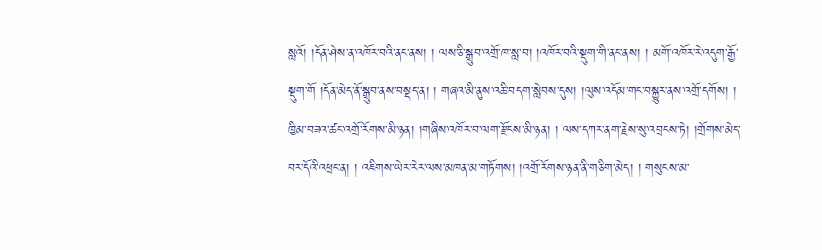སླའོ། །དོན་ཤེས་ན་འཁོར་བའི་ནང་ནས། ། ལས་ཅི་སྒྲུབ་འགྲོ་ཁ་སླ་བ། །འཁོར་བའི་སྡུག་གི་ནང་ནས། ། མགོ་འཁོར་རེ་འདུག་རྒྱོ་སྡུག་གོ །དོན་མེད་ནོ་སྒྲུབ་ནས་བསྡད་ན། ། གཞའ་མི་ནུས་འཆི་བདག་སླེབས་དུས། །ལུས་འདོམ་གང་བསྐྱུར་ནས་འགྲོ་དགོས། ། ཁྱིམ་བཟའ་ཚང་འགྲོ་རོགས་མི་ཉན། །གཞིས་འཁོར་བ་ལག་རྫོངས་མི་ཉན། ། ལས་དཀར་ནག་རྗེས་སུ་འབྲངས་ཏེ། །གྲོགས་མེད་བར་དོའི་འཕྲང་ན། ། འཇིགས་ཡེར་རེར་ལས་མཁན་མ་གཏོགས། །འགྲོ་རོགས་ཉན་ནི་གཅིག་མེད། ། གསུངས་མ་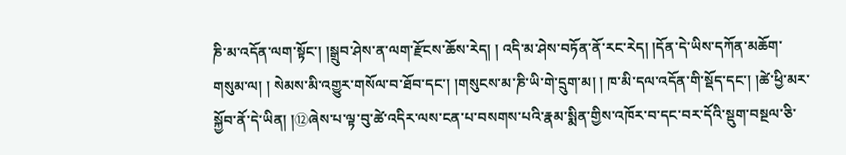ཎི་མ་འདོན་ལག་སྟོང་། །སྒྲུབ་ཤེས་ན་ལག་རྫོངས་ཆོས་རེད། ། འདི་མ་ཤེས་བཏོན་ནོ་རང་རེད། །དོན་དེ་ཡིས་དཀོན་མཆོག་གསུམ་ལ། ། སེམས་མི་འགྱུར་གསོལ་བ་ཐོབ་དང་། །གསུངས་མ་ཎི་ཡི་གེ་དྲུག་མ། ། ཁ་མི་དལ་འདོན་གི་སྡོད་དང་། །ཚེ་ཕྱི་མར་སྐྱོབ་ནོ་དེ་ཡིན། །⑫ཞེས་པ་ལྟ་བུ་ཚེ་འདིར་ལས་ངན་པ་བསགས་པའི་རྣམ་སྨིན་གྱིས་འཁོར་བ་དང་བར་དོའི་སྡུག་བསྔལ་ཅི་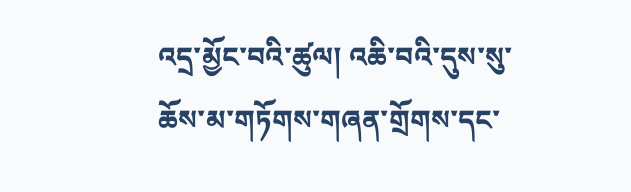འདྲ་མྱོང་བའི་ཚུལ། འཆི་བའི་དུས་སུ་ཆོས་མ་གཏོགས་གཞན་གྲོགས་དང་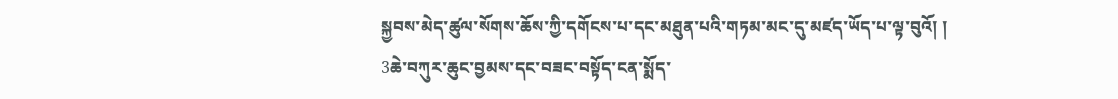སྐྱབས་མེད་ཚུལ་སོགས་ཆོས་ཀྱི་དགོངས་པ་དང་མཐུན་པའི་གཏམ་མང་དུ་མཛད་ཡོད་པ་ལྟ་བུའོ། །
3ཆེ་བཀུར་ཆུང་བྱམས་དང་བཟང་བསྟོད་ངན་སྨོད་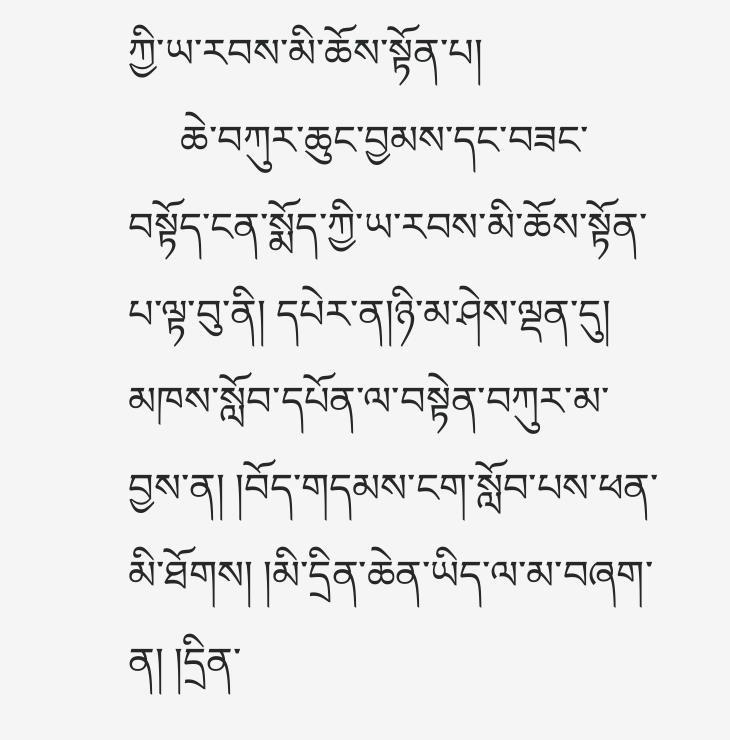ཀྱི་ཡ་རབས་མི་ཆོས་སྟོན་པ།
     ཆེ་བཀུར་ཆུང་བྱམས་དང་བཟང་བསྟོད་ངན་སྨོད་ཀྱི་ཡ་རབས་མི་ཆོས་སྟོན་པ་ལྟ་བུ་ནི། དཔེར་ན།ཉི་མ་ཤེས་ལྡན་དུ། མཁས་སློབ་དཔོན་ལ་བསྟེན་བཀུར་མ་བྱས་ན། །བོད་གདམས་ངག་སློབ་པས་ཕན་མི་ཐོགས། །མི་དྲིན་ཆེན་ཡིད་ལ་མ་བཞག་ན། །དྲིན་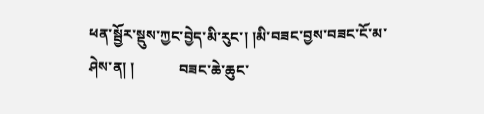ཕན་སྦྱོར་སྡུས་ཀྱང་བྱེད་མི་རུང་། །མི་བཟང་བྱས་བཟང་ངོ་མ་ཤེས་ན། །            བཟང་ཆེ་ཆུང་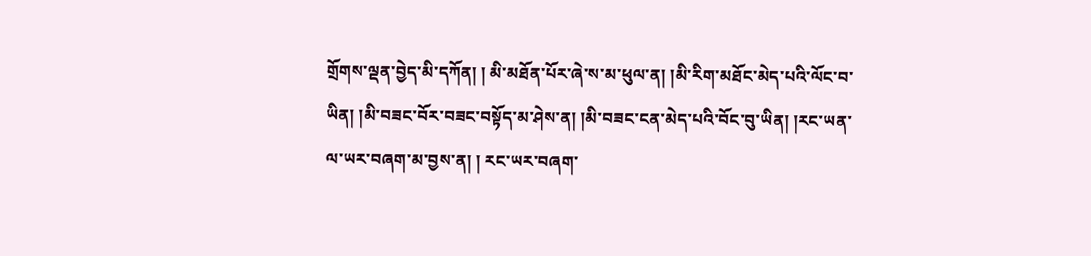གྲོགས་ལྡན་བྱེད་མི་དཀོན། ། མི་མཐོན་པོར་ཞེ་ས་མ་ཕུལ་ན། །མི་རིག་མཐོང་མེད་པའི་ལོང་བ་ཡིན། །མི་བཟང་བོར་བཟང་བསྟོད་མ་ཤེས་ན། །མི་བཟང་ངན་མེད་པའི་བོང་བུ་ཡིན། །རང་ཡན་ལ་ཡར་བཞག་མ་བྱས་ན། ། རང་ཡར་བཞག་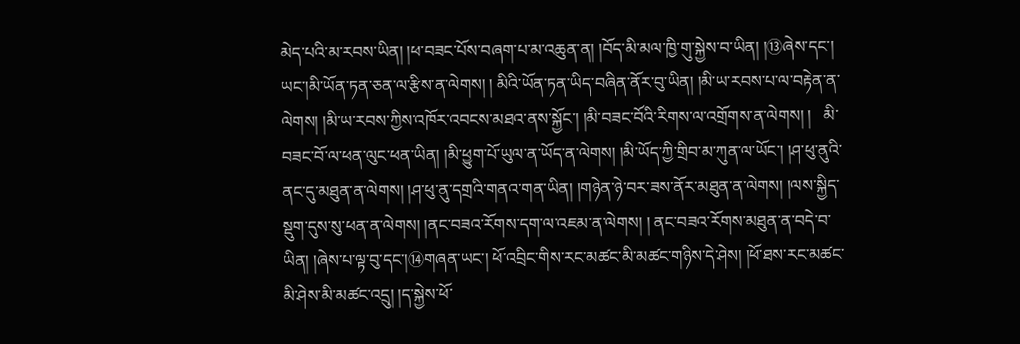མེད་པའི་མ་རབས་ཡིན། །ཕ་བཟང་པོས་བཞག་པ་མ་འཆུན་ན། །བོད་མི་མལ་ཁྱི་གུ་སྐྱེས་བ་ཡིན། །⑬ཞེས་དང་། ཡང་།མི་ཡོན་ཏན་ཅན་ལ་རྩིས་ན་ལེགས། ། མིའི་ཡོན་ཏན་ཡིད་བཞིན་ནོར་བུ་ཡིན། །མི་ཡ་རབས་པ་ལ་བརྟེན་ན་ལེགས། །མི་ཡ་རབས་ཀྱིས་འཁོར་འབངས་མཐའ་ནས་སྐྱོང་། །མི་བཟང་བོའི་རིགས་ལ་འགྲོགས་ན་ལེགས། །   མི་བཟང་བོ་ལ་ཕན་ལུང་ཕན་ཡིན། །མི་ཕྱུག་པོ་ཡུལ་ན་ཡོད་ན་ལེགས། །མི་ཡོད་ཀྱི་གྲིབ་མ་ཀུན་ལ་ཡོང་། །ཤ་ཕུ་ནུའི་ནང་དུ་མཐུན་ན་ལེགས། །ཤ་ཕུ་ནུ་དགྲའི་གནའ་གན་ཡིན། །གཉེན་ཉེ་བར་ཟས་ནོར་མཐུན་ན་ལེགས། །ལས་སྐྱིད་སྡུག་དུས་སུ་ཕན་ན་ལེགས། །ནང་བཟའ་རོགས་དག་ལ་འཇམ་ན་ལེགས། ། ནང་བཟའ་རོགས་མཐུན་ན་བདེ་བ་ཡིན། །ཞེས་པ་ལྟ་བུ་དང་།⑭གཞན་ཡང་། ཕོ་འབྲིང་གིས་རང་མཚང་མི་མཚང་གཉིས་དེ་ཤེས། །ཕོ་ཐས་རང་མཚང་མི་ཤེས་མི་མཚང་འདྲུ། །ད་སྐྱེས་ཕོ་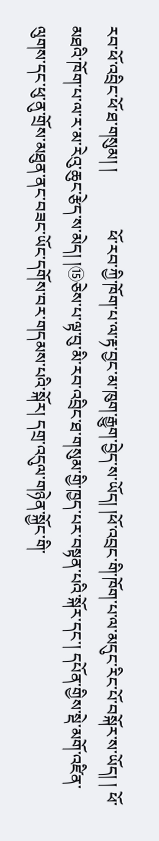རབ་ཕོ་འབྲིང་ཕོ་ཐ་གསུམ། །              ཕོ་རབ་ཀྱི་ཁོག་པ་ལ་རྟ་བྱང་མ་ཁུག་རྒྱུག་བྱེད་ས་ཡོད། །ཕོ་འབྲང་གི་ཁོག་པ་ལ་མདུང་རིང་པོ་བསྐོར་ས་ཡོད། ། ཕོ་མཐའི་ཁོག་པ་ལ་ར་མ་རེའུ་ཆུང་རྩེད་ས་མེད། །⑮ཅེས་པ་ལྟ་བུ་མི་རབ་འབྲིང་ཐ་གསུམ་གྱི་ཁྱད་པར་བསྟན་པའི་སྐོར་དང་། དཔོན་གྱིས་སྡེ་མགོ་འཛིན་ལུགས་དང་ཕུ་ནུ་གྲོས་མཐུན་ནང་བཟང་ཡོང་དགོས་བར་གདམས་པའི་སྐོར། དགྲ་འདུལ་གཉེན་སྐྱོང་གི་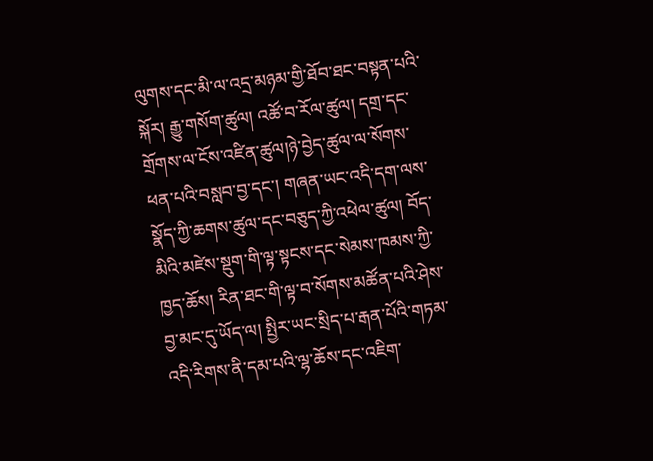ལུགས་དང་མི་ལ་འདྲ་མཉམ་གྱི་ཐོབ་ཐང་བསྟན་པའི་སྐོར། རྒྱུ་གསོག་ཚུལ། འཚོ་བ་རོལ་ཚུལ། དགྲ་དང་གྲོགས་ལ་ངོས་འཛིན་ཚུལ།ཉེ་བྱེད་ཚུལ་ལ་སོགས་ཕན་པའི་བསླབ་བྱ་དང་། གཞན་ཡང་འདི་དག་ལས་སྣོད་ཀྱི་ཆགས་ཚུལ་དང་བཅུད་ཀྱི་འཕེལ་ཚུལ། བོད་མིའི་མཛེས་སྡུག་གི་ལྟ་སྟངས་དང་སེམས་ཁམས་ཀྱི་ཁྱད་ཆོས། རིན་ཐང་གི་ལྟ་བ་སོགས་མཚོན་པའི་ཤེས་བྱ་མང་དུ་ཡོད་ལ། སྤྱིར་ཡང་སྲིད་པ་རྒན་པོའི་གཏམ་འདི་རིགས་ནི་དམ་པའི་ལྷ་ཆོས་དང་འཇིག་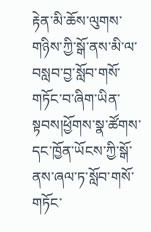རྟེན་མི་ཆོས་ལུགས་གཉིས་ཀྱི་སྒོ་ནས་མི་ལ་བསླབ་བྱ་སློབ་གསོ་གཏོང་བ་ཞིག་ཡིན་སྟབས།ཕྱོགས་སྣ་ཚོགས་དང་ཁྱོན་ཡོངས་ཀྱི་སྒོ་ནས་ཞལ་ཏ་སློབ་གསོ་གཏོང་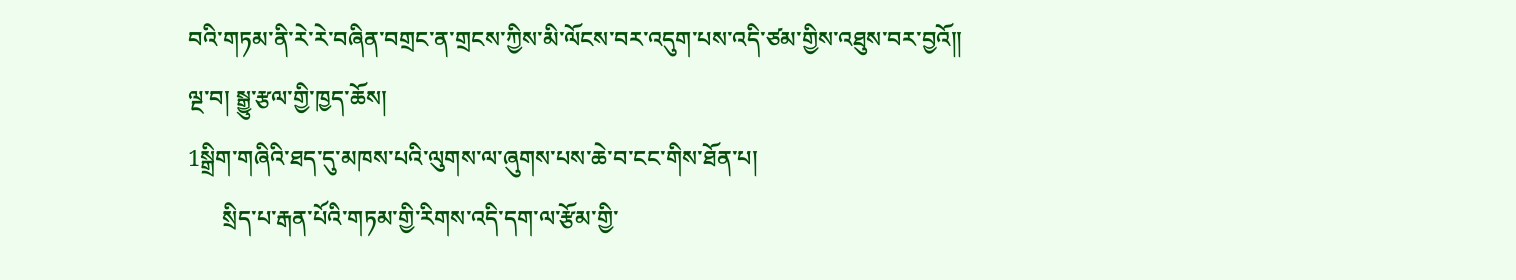བའི་གཏམ་ནི་རེ་རེ་བཞིན་བགྲང་ན་གྲངས་ཀྱིས་མི་ལོངས་བར་འདུག་པས་འདི་ཙམ་གྱིས་འཐུས་བར་བྱའོ།།
ལྔ་བ། སྒྱུ་རྩལ་གྱི་ཁྱད་ཆོས།
1སྒྲིག་གཞིའི་ཐད་དུ་མཁས་པའི་ལུགས་ལ་ཞུགས་པས་ཆེ་བ་ངང་གིས་ཐོན་པ།
      སྲིད་པ་རྒན་པོའི་གཏམ་གྱི་རིགས་འདི་དག་ལ་རྩོམ་གྱི་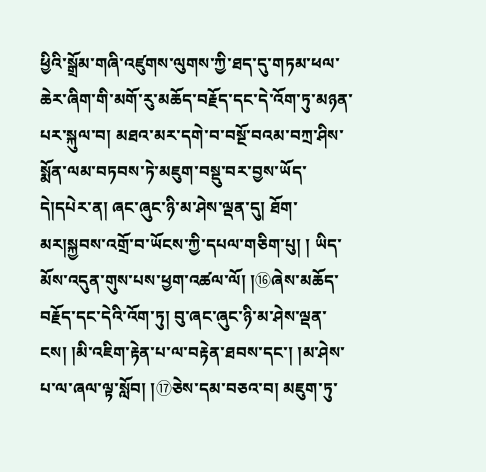ཕྱིའི་སྒྲོམ་གཞི་འཛུགས་ལུགས་ཀྱི་ཐད་དུ་གཏམ་ཕལ་ཆེར་ཞིག་གི་མགོ་རུ་མཆོད་བརྗོད་དང་དེ་འོག་ཏུ་མཉན་པར་སྐུལ་བ། མཐའ་མར་དགེ་བ་བསྔོ་བའམ་བཀྲ་ཤིས་སྨོན་ལམ་བཏབས་ཏེ་མཇུག་བསྡུ་བར་བྱས་ཡོད་དེ།དཔེར་ན། ཞང་ཞུང་ཉི་མ་ཤེས་ལྡན་དུ། ཐོག་མར།སྐྱབས་འགྲོ་བ་ཡོངས་ཀྱི་དཔལ་གཅིག་པུ། ། ཡིད་མོས་འདུན་གུས་པས་ཕྱག་འཚལ་ལོ། །⑯ཞེས་མཆོད་བརྗོད་དང་དེའི་འོག་ཏུ། བུ་ཞང་ཞུང་ཉི་མ་ཤེས་ལྡན་ངས། །མི་འཇིག་རྟེན་པ་ལ་བརྟེན་ཐབས་དང་། །མ་ཤེས་པ་ལ་ཞལ་ལྟ་སློབ། །⑰ཅེས་དམ་བཅའ་བ། མཇུག་ཏུ་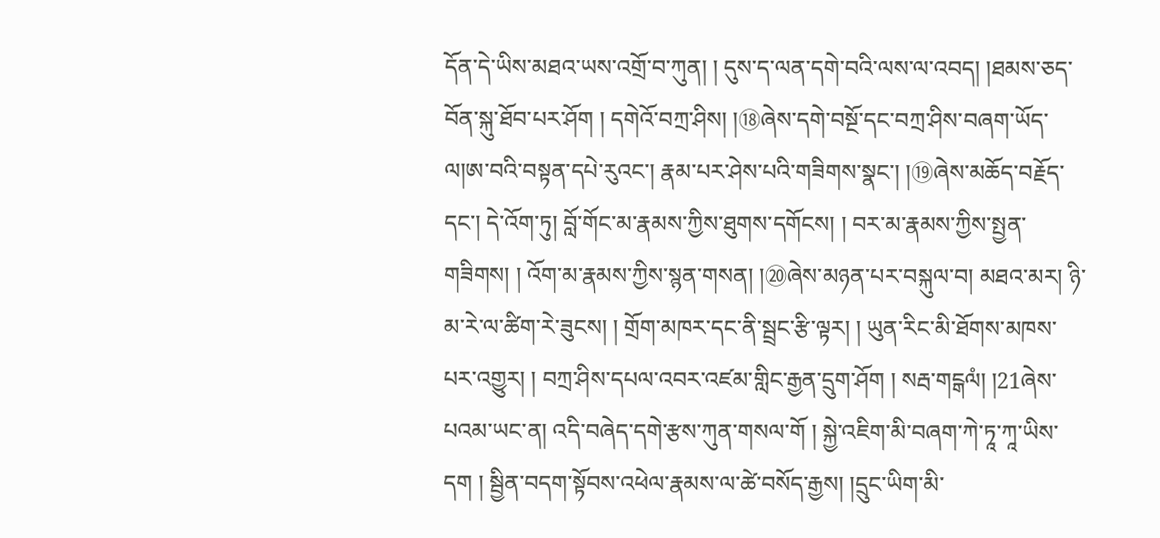དོན་དེ་ཡིས་མཐའ་ཡས་འགྲོ་བ་ཀུན། ། དུས་ད་ལན་དགེ་བའི་ལས་ལ་འབད། །ཐམས་ཅད་བོན་སྐུ་ཐོབ་པར་ཤོག ། དགེའོ་བཀྲ་ཤིས། །⑱ཞེས་དགེ་བསྔོ་དང་བཀྲ་ཤིས་བཞག་ཡོད་ལ།ཨ་བའི་བསྟན་དཔེ་རུའང་། རྣམ་པར་ཤེས་པའི་གཟིགས་སྣང་། །⑲ཞེས་མཆོད་བརྗོད་དང་། དེ་འོག་ཏུ། བློ་གོང་མ་རྣམས་ཀྱིས་ཐུགས་དགོངས། ། བར་མ་རྣམས་ཀྱིས་སྤྱན་གཟིགས། ། འོག་མ་རྣམས་ཀྱིས་སྙན་གསན། །⑳ཞེས་མཉན་པར་བསྐུལ་བ། མཐའ་མར། ཉི་མ་རེ་ལ་ཚིག་རེ་ཟུངས། ། གྲོག་མཁར་དང་ནི་སྦྲང་རྩི་ལྟར། ། ཡུན་རིང་མི་ཐོགས་མཁས་པར་འགྱུར། ། བཀྲ་ཤིས་དཔལ་འབར་འཛམ་གླིང་རྒྱན་དྲུག་ཤོག ། སརྦ་གངྒལཾ། །21ཞེས་པའམ་ཡང་ན། འདི་བཞེད་དགེ་རྩས་ཀུན་གསལ་གོ ། སྐྱེ་འཇིག་མི་བཞག་ཀེ་ཏཱ་ཀཱ་ཡིས་དག ། སྦྱིན་བདག་སྟོབས་འཕེལ་རྣམས་ལ་ཚེ་བསོད་རྒྱས། །དྲུང་ཡིག་མི་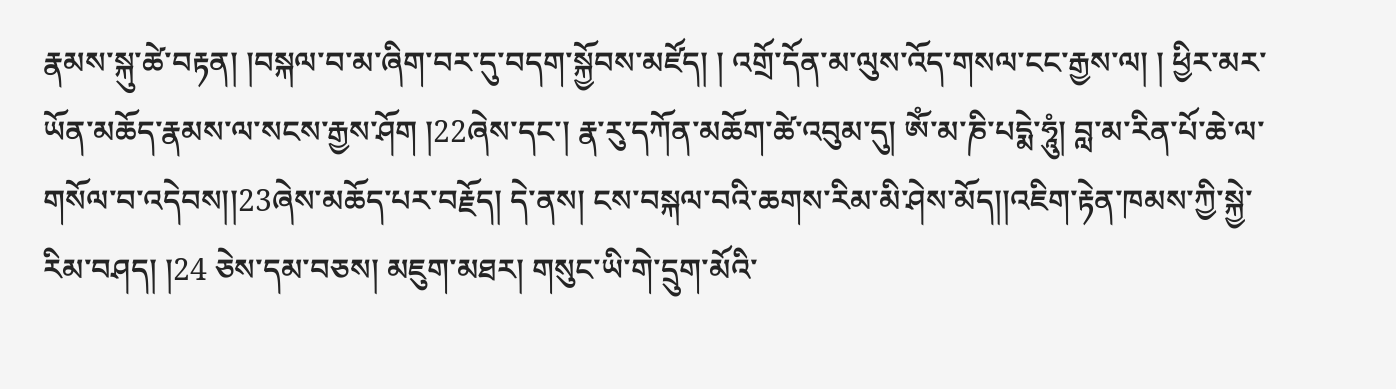རྣམས་སྐུ་ཚེ་བརྟན། །བསྐལ་བ་མ་ཞིག་བར་དུ་བདག་སྐྱོབས་མཛོད། ། འགྲོ་དོན་མ་ལུས་འོད་གསལ་ངང་རྒྱས་ལ། ། ཕྱིར་མར་ཡོན་མཆོད་རྣམས་ལ་སངས་རྒྱས་ཤོག །22ཞེས་དང་། རྣ་རུ་དཀོན་མཆོག་ཚེ་འབུམ་དུ། ཨོཾ་མ་ཎི་པདྨེ་ཧཱུཾ། བླ་མ་རིན་པོ་ཆེ་ལ་གསོལ་བ་འདེབས།།23ཞེས་མཆོད་པར་བརྗོད། དེ་ནས། ངས་བསྐལ་བའི་ཆགས་རིམ་མི་ཤེས་མོད།།འཇིག་རྟེན་ཁམས་ཀྱི་སྐྱེ་རིམ་བཤད། །24 ཅེས་དམ་བཅས། མཇུག་མཐར། གསུང་ཡི་གེ་དྲུག་མོའི་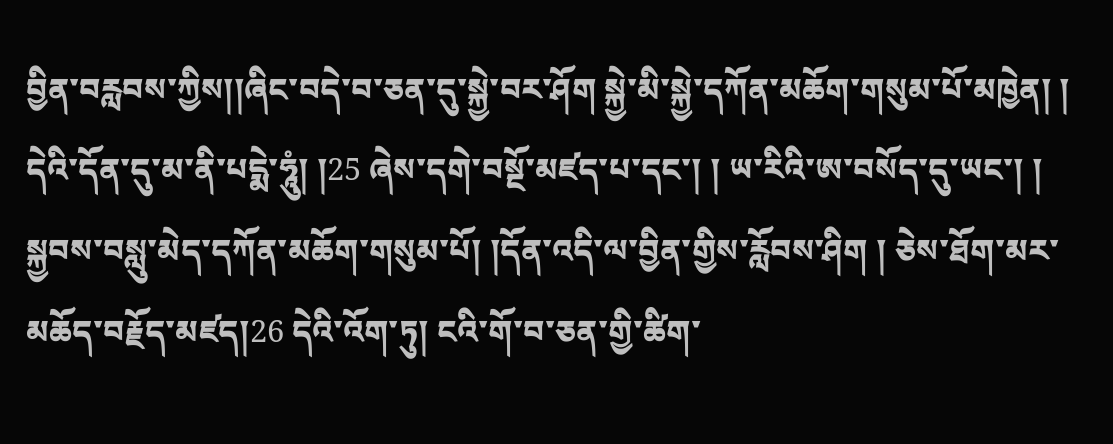བྱིན་བརླབས་ཀྱིས།།ཞིང་བདེ་བ་ཅན་དུ་སྐྱེ་བར་ཤོག སྐྱེ་མི་སྐྱེ་དཀོན་མཆོག་གསུམ་པོ་མཁྱེན། ། དེའི་དོན་དུ་མ་ནི་པདྨེ་ཧཱུཾ། །25 ཞེས་དགེ་བསྔོ་མཛད་པ་དང་། ། ཡ་རིའི་ཨ་བསོད་དུ་ཡང་། ། སྐྱབས་བསླུ་མེད་དཀོན་མཆོག་གསུམ་པོ། །དོན་འདི་ལ་བྱིན་གྱིས་རློབས་ཤིག ། ཅེས་ཐོག་མར་མཆོད་བརྗོད་མཛད།26 དེའི་འོག་ཏུ། ངའི་གོ་བ་ཅན་གྱི་ཚིག་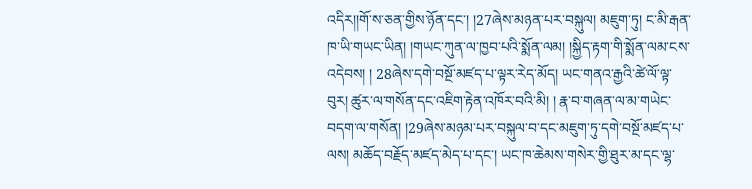འདིར།།གོ་ས་ཅན་གྱིས་ཉོན་དང་། །27ཞེས་མཉན་པར་བསྐུལ། མཇུག་ཏུ། ང་མི་རྒན་ཁ་ཡི་གཡང་ཡིན། །གཡང་ཀུན་ལ་ཁྱབ་པའི་སྨོན་ལམ། །སྐྱིད་རྟག་གི་སྨོན་ལམ་ངས་འདེབས། ། 28ཞེས་དགེ་བསྔོ་མཛད་པ་ལྟར་རེད་མོད། ཡང་གནའ་རྒྱའི་ཚེ་ལོ་ལྟ་བུར། ཚུར་ལ་གསོན་དང་འཇིག་རྟེན་འཁོར་བའི་མི། ། རྣ་བ་གཞན་ལ་མ་གཡེང་བདག་ལ་གསོན། །29ཞེས་མཉམ་པར་བསྐུལ་བ་དང་མཇུག་ཏུ་དགེ་བསྔོ་མཛད་པ་ལས། མཆོད་བརྗོད་མཛད་མེད་པ་དང་། ཡང་ཁ་ཆེམས་གསེར་གྱི་ཐུར་མ་དང་ལྷ་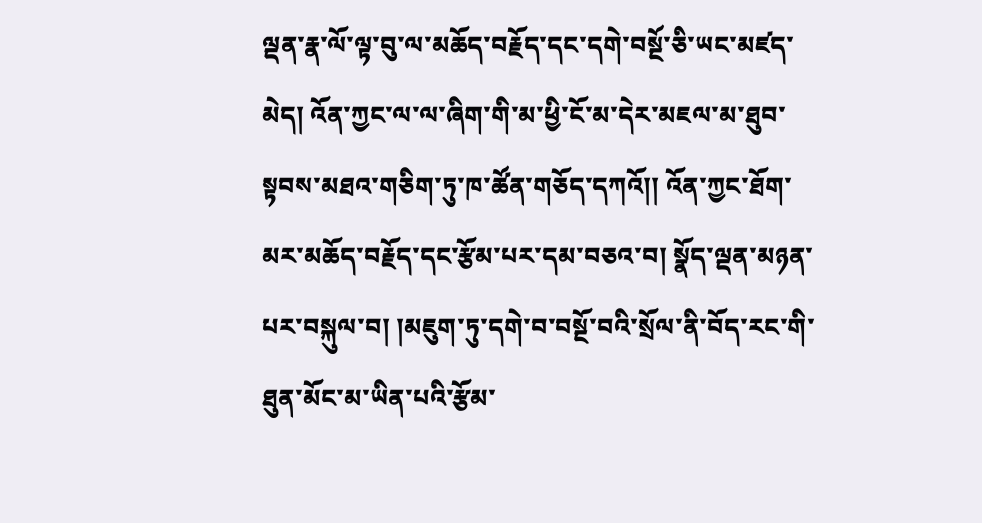ལྡན་རྣ་ལོ་ལྟ་བུ་ལ་མཆོད་བརྗོད་དང་དགེ་བསྔོ་ཅི་ཡང་མཛད་མེད། འོན་ཀྱང་ལ་ལ་ཞིག་གི་མ་ཕྱི་ངོ་མ་དེར་མཇལ་མ་ཐུབ་སྟབས་མཐའ་གཅིག་ཏུ་ཁ་ཚོན་གཅོད་དཀའོ།། འོན་ཀྱང་ཐོག་མར་མཆོད་བརྗོད་དང་རྩོམ་པར་དམ་བཅའ་བ། སྣོད་ལྡན་མཉན་པར་བསྐུལ་བ། །མཇུག་ཏུ་དགེ་བ་བསྔོ་བའི་སྲོལ་ནི་བོད་རང་གི་ཐུན་མོང་མ་ཡིན་པའི་རྩོམ་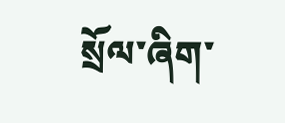སྲོལ་ཞིག་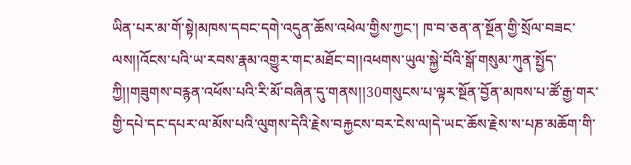ཡིན་པར་མ་གོ་སྟེ།མཁས་དབང་དགེ་འདུན་ཆོས་འཕེལ་གྱིས་ཀྱང་། ཁ་བ་ཅན་ན་སྔོན་གྱི་སྲོལ་བཟང་ལས།།འོངས་པའི་ཡ་རབས་རྣམ་འགྱུར་གང་མཐོང་བ།།འཕགས་ཡུལ་སྐྱེ་བོའི་སྒོ་གསུམ་ཀུན་སྤྱོད་ཀྱི།།གཟུགས་བརྙན་འཕོས་པའི་རི་མོ་བཞིན་དུ་གནས།།30གསུངས་པ་ལྟར་སྔོན་བྱོན་མཁས་པ་ཚོ་རྒྱ་གར་གྱི་དཔེ་དང་དཔར་ལ་མོས་པའི་ལུགས་དེའི་རྗེས་བརྐྱངས་བར་ངེས་ལ།དེ་ཡང་ཆོས་རྗེས་ས་པཎ་མཆོག་གི་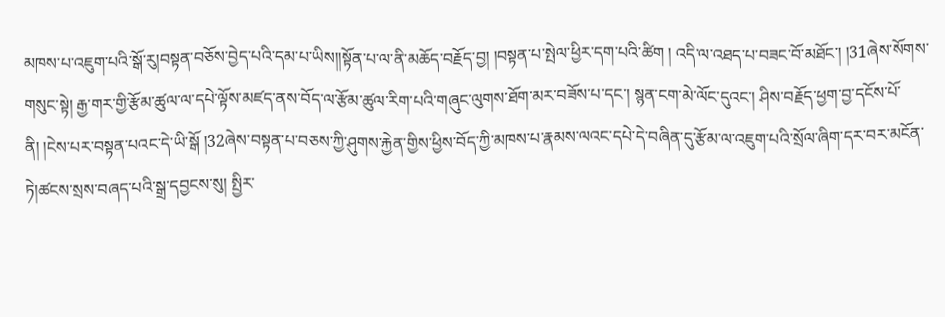མཁས་པ་འཇུག་པའི་སྒོ་རུ།བསྟན་བཅོས་བྱེད་པའི་དམ་པ་ཡིས།།སྟོན་པ་ལ་ནི་མཆོད་བརྗོད་བྱ། །བསྟན་པ་སྤེལ་ཕྱིར་དག་པའི་ཚིག ། འདི་ལ་འཐད་པ་བཟང་བོ་མཐོང་། །31ཞེས་སོགས་གསུང་སྟེ། རྒྱ་གར་གྱི་རྩོམ་ཚུལ་ལ་དཔེ་ལྟོས་མཛད་ནས་བོད་ལ་རྩོམ་ཚུལ་རིག་པའི་གཞུང་ལུགས་ཐོག་མར་བཟོས་པ་དང་། སྙན་ངག་མེ་ལོང་དུའང་། ཤིས་བརྗོད་ཕྱག་བྱ་དངོས་པོ་ནི། །ངེས་པར་བསྟན་པའང་དེ་ཡི་སྒོ །32ཞེས་བསྟན་པ་བཅས་ཀྱི་ཤུགས་རྐྱེན་གྱིས་ཕྱིས་བོད་ཀྱི་མཁས་པ་རྣམས་ལའང་དཔེ་དེ་བཞིན་དུ་རྩོམ་ལ་འཇུག་པའི་སྲོལ་ཞིག་དར་བར་མངོན་ཏེ།ཚངས་སྲས་བཞད་པའི་སྒྲ་དབྱངས་སུ། སྤྱིར་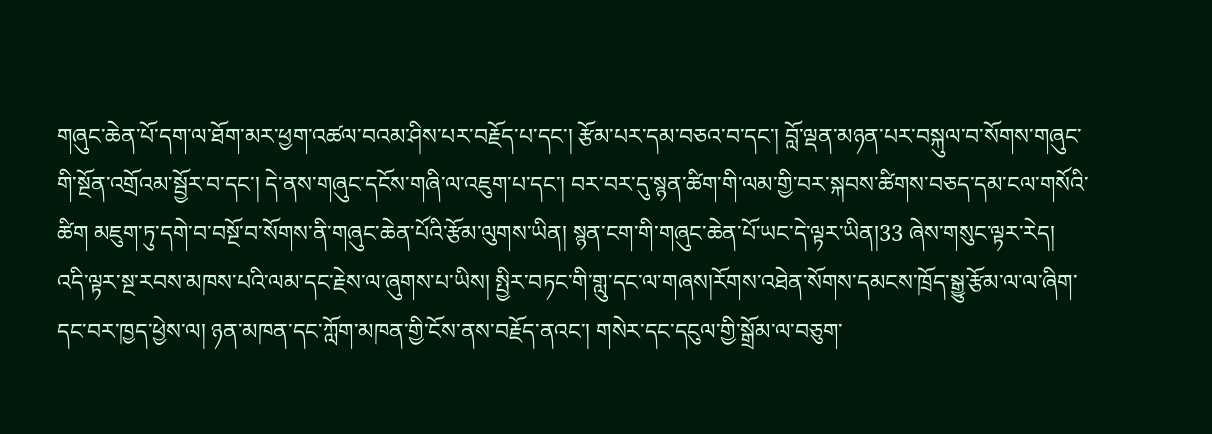གཞུང་ཆེན་པོ་དག་ལ་ཐོག་མར་ཕྱག་འཚལ་བའམ་ཤིས་པར་བརྗོད་པ་དང་། རྩོམ་པར་དམ་བཅའ་བ་དང་། བློ་ལྡན་མཉན་པར་བསྐུལ་བ་སོགས་གཞུང་གི་སྔོན་འགྲོའམ་སྦྱོར་བ་དང་། དེ་ནས་གཞུང་དངོས་གཞི་ལ་འཇུག་པ་དང་། བར་བར་དུ་སྙན་ཚིག་གི་ལམ་གྱི་བར་སྐབས་ཚིགས་བཅད་དམ་ངལ་གསོའི་ཚིག མཇུག་ཏུ་དགེ་བ་བསྔོ་བ་སོགས་ནི་གཞུང་ཆེན་པོའི་རྩོམ་ལུགས་ཡིན། སྙན་ངག་གི་གཞུང་ཆེན་པོ་ཡང་དེ་ལྟར་ཡིན།33 ཞེས་གསུང་ལྟར་རེད།
འདི་ལྟར་སྔ་རབས་མཁས་པའི་ལམ་དང་རྗེས་ལ་ཞུགས་པ་ཡིས། སྤྱིར་བཏང་གི་གླུ་དང་ལ་གཞས།རོགས་འཐེན་སོགས་དམངས་ཁྲོད་སྒྱུ་རྩོམ་ལ་ལ་ཞིག་དང་བར་ཁྱད་ཕྱེས་ལ། ཉན་མཁན་དང་ཀློག་མཁན་གྱི་ངོས་ནས་བརྗོད་ནའང་། གསེར་དང་དངུལ་གྱི་སྒྲོམ་ལ་བཅུག་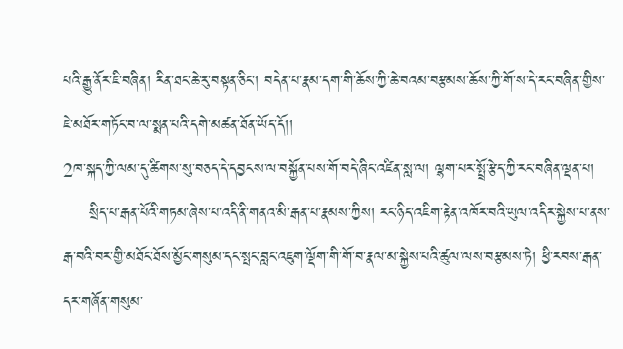པའི་རྒྱུ་ནོར་ཇི་བཞིན། རིན་ཐང་ཆེ་རུ་བསྟན་ཅིང་། བདེན་པ་རྣམ་དག་གི་ཆོས་ཀྱི་ཆེ་བའམ་བརྩམས་ཆོས་ཀྱི་གོ་ས་དེ་རང་བཞིན་གྱིས་ཇེ་མཐོར་གཏོང་བ་ལ་སྨན་པའི་དགེ་མཚན་ཐོན་ཡོད་དོ།།
2ཁ་སྐད་ཀྱི་ལམ་དུ་ཚིགས་སུ་བཅད་དེ་དབྱངས་ལ་བསྐྱོན་པས་གོ་བདེ་ཞིང་འཛིན་སླ་ལ། ལྷག་པར་སྤྲོ་རྩེད་ཀྱི་རང་བཞིན་ལྡན་པ།
     སྲིད་པ་རྒན་པོའི་གཏམ་ཞེས་པ་འདི་ནི་གནའ་མི་རྒན་པ་རྣམས་ཀྱིས། རང་ཉིད་འཇིག་རྟེན་འཁོར་བའི་ཡུལ་འདིར་སྐྱེས་པ་ནས་རྒ་བའི་བར་གྱི་མཐོང་ཐོས་མྱོང་གསུམ་དང་སྤང་བླང་འཇུག་ལྡོག་གི་གོ་བ་རྣལ་མ་སྐྱེས་པའི་ཚུལ་ལས་བརྩམས་ཏེ། ཕྱི་རབས་རྒན་དར་གཞོན་གསུམ་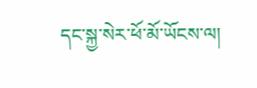དང་སྐྱ་སེར་ཕོ་མོ་ཡོངས་ལ།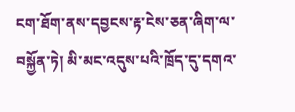ངག་ཐོག་ནས་དབྱངས་རྟ་ངེས་ཅན་ཞིག་ལ་བསྐྱོན་ཏེ། མི་མང་འདུས་པའི་ཁྲོད་དུ་དགའ་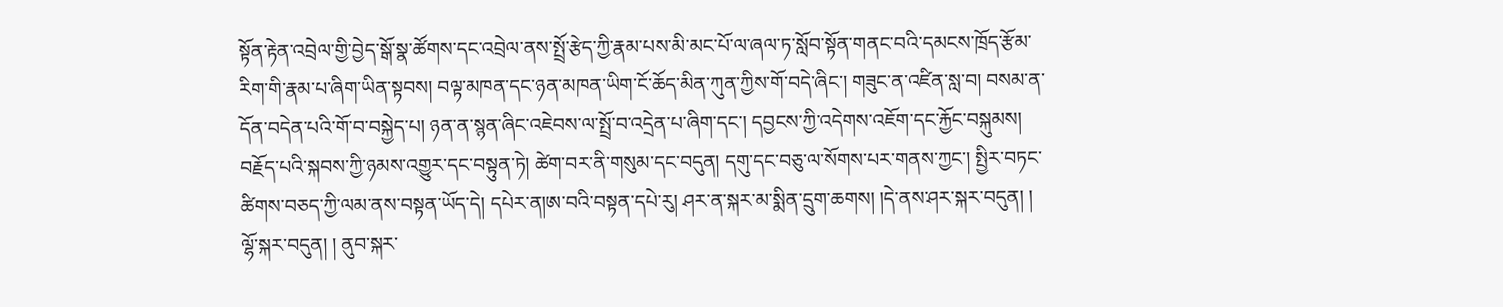སྟོན་རྟེན་འབྲེལ་གྱི་བྱེད་སྒོ་སྣ་ཚོགས་དང་འབྲེལ་ནས་སྤྲོ་རྩེད་ཀྱི་རྣམ་པས་མི་མང་པོ་ལ་ཞལ་ཏ་སློབ་སྟོན་གནང་བའི་དམངས་ཁྲོད་རྩོམ་རིག་གི་རྣམ་པ་ཞིག་ཡིན་སྟབས། བལྟ་མཁན་དང་ཉན་མཁན་ཡིག་ངོ་ཆོད་མིན་ཀུན་ཀྱིས་གོ་བདེ་ཞིང་། གཟུང་ན་འཛིན་སླ་བ། བསམ་ན་དོན་བདེན་པའི་གོ་བ་བསྐྱེད་པ། ཉན་ན་སྙན་ཞིང་འཇེབས་ལ་སྤྲོ་བ་འདྲེན་པ་ཞིག་དང་། དབྱངས་ཀྱི་འདེགས་འཇོག་དང་རྐྱོང་བསྐུམས། བརྗོད་པའི་སྐབས་ཀྱི་ཉམས་འགྱུར་དང་བསྟུན་ཏེ། ཚེག་བར་ནི་གསུམ་དང་བདུན། དགུ་དང་བཅུ་ལ་སོགས་པར་གནས་ཀྱང་། སྤྱིར་བཏང་ཚིགས་བཅད་ཀྱི་ལམ་ནས་བསྟན་ཡོད་དེ། དཔེར་ན།ཨ་བའི་བསྟན་དཔེ་རུ། ཤར་ན་སྐར་མ་སྨིན་དྲུག་ཆགས། །དེ་ནས་ཤར་སྐར་བདུན། ། ལྷོ་སྐར་བདུན། ། ནུབ་སྐར་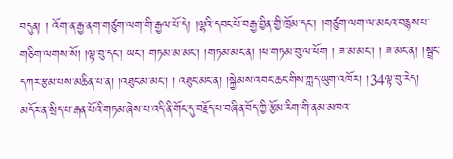བདུན། ། འོག་ན་རྒྱ་ནག་གཙུག་ལག་གི་རྒྱལ་པོ་དེ། །ལྷའི་དབང་པོ་བརྒྱ་བྱིན་གྱི་ཁྲོམ་དང་། །གཙུག་ལག་ལ་མངའ་བརྙས་པ་གཅིག་ལགས་སོ། །ལྟ་བུ་དང་། ཡང་། གཏམ་མ་མང་། །གཏམ་མང་ན། །ཕ་གཏམ་བུ་ལ་ཕོག ། ཟ་མ་མང་། ། ཟ་མང་ན། །སྦྲང་དཀར་རྩམ་པས་མཆིན་པ་ན། །འཐུང་མ་མང་། ། འཐུང་མང་ན། །སྐྱེམས་འབང་ཆང་གིས་ཀླད་ཡུག་འཁོར། །34ལྟ་བུ་རེད།
མདོར་ན་སྲིད་པ་རྒན་པོའི་གཏམ་ཞེས་པ་འདི་ནི་གོང་དུ་བརྗོད་པ་བཞིན་བོད་ཀྱི་རྩོམ་རིག་གི་ནམ་མཁའ་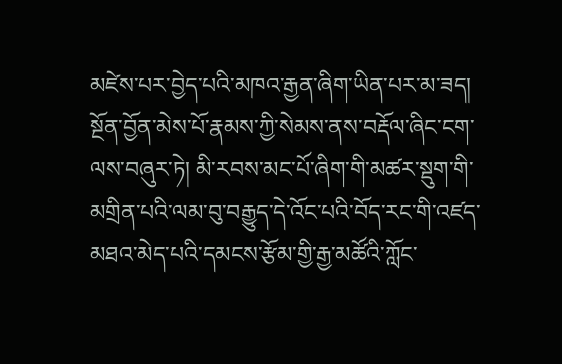མཛེས་པར་བྱེད་པའི་མཁའ་རྒྱན་ཞིག་ཡིན་པར་མ་ཟད། སྔོན་བྱོན་མེས་པོ་རྣམས་ཀྱི་སེམས་ནས་བརྡོལ་ཞིང་ངག་ལས་བཞུར་ཏེ། མི་རབས་མང་པོ་ཞིག་གི་མཚར་སྡུག་གི་མགྲིན་པའི་ལམ་བུ་བརྒྱུད་དེ་འོང་པའི་བོད་རང་གི་འཛད་མཐའ་མེད་པའི་དམངས་རྩོམ་གྱི་རྒྱ་མཚོའི་ཀློང་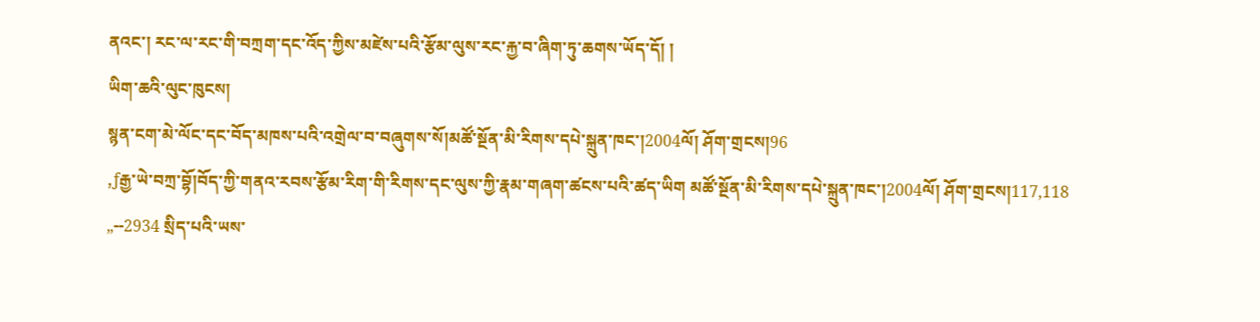ནའང་། རང་ལ་རང་གི་བཀྲག་དང་འོད་ཀྱིས་མཛེས་པའི་རྩོམ་ལུས་རང་རྐྱ་བ་ཞིག་ཏུ་ཆགས་ཡོད་དོ། །
ཡིག་ཆའི་ལུང་ཁུངས།
སྙན་ངག་མེ་ལོང་དང་བོད་མཁས་པའི་འགྲེལ་བ་བཞུགས་སོ།མཚོ་སྔོན་མི་རིགས་དཔེ་སྐྲུན་ཁང་།2004ལོ། ཤོག་གྲངས།96
‚ƒརྒྱ་ཡེ་བཀྲ་བྷོ།བོད་ཀྱི་གནའ་རབས་རྩོམ་རིག་གི་རིགས་དང་ལུས་ཀྱི་རྣམ་གཞག་ཚངས་པའི་ཚད་ཡིག མཚོ་སྔོན་མི་རིགས་དཔེ་སྐྲུན་ཁང་།2004ལོ། ཤོག་གྲངས།117,118
„--2934 སྲིད་པའི་ཡས་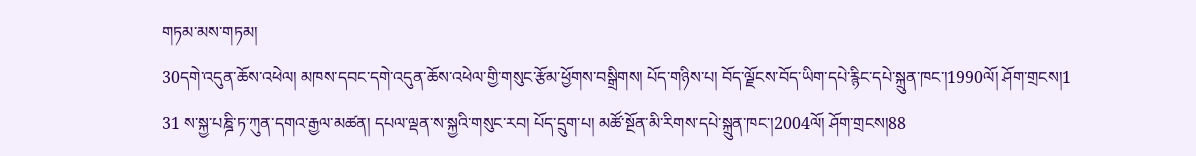གཏམ་མས་གཏམ།
30དགེ་འདུན་ཆོས་འཕེལ། མཁས་དབང་དགེ་འདུན་ཆོས་འཕེལ་གྱི་གསུང་རྩོམ་ཕྱོགས་བསྒྲིགས། པོད་གཉིས་པ། བོད་ལྗོངས་བོད་ཡིག་དཔེ་རྙིང་དཔེ་སྐྲུན་ཁང་།1990ལོ། ཤོག་གྲངས།1
31 ས་སྐྱ་པཎྜི་ཏ་ཀུན་དགའ་རྒྱལ་མཚན། དཔལ་ལྡན་ས་སྐྱའི་གསུང་རབ། པོད་དྲུག་པ། མཚོ་སྔོན་མི་རིགས་དཔེ་སྐྲུན་ཁང་།2004ལོ། ཤོག་གྲངས།88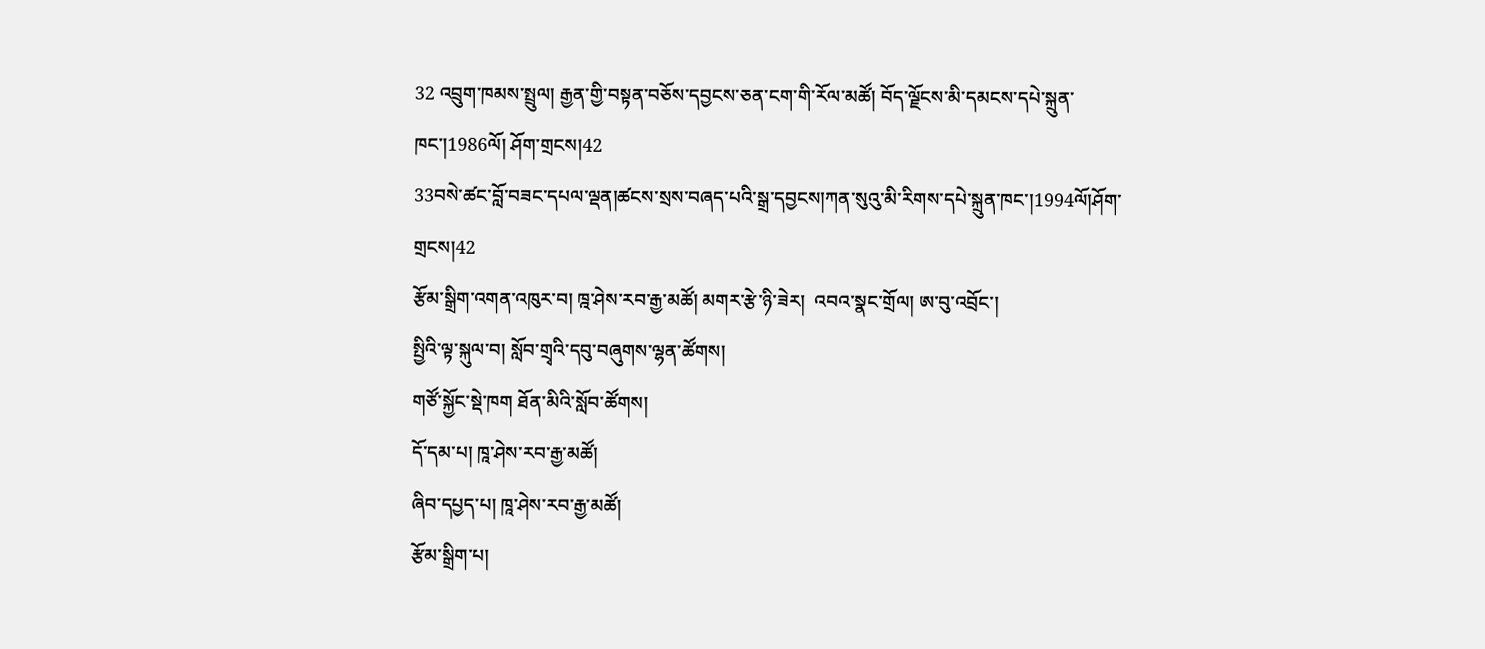32 འབྲུག་ཁམས་སྤྲུལ། རྒྱན་གྱི་བསྟན་བཅོས་དབྱངས་ཅན་ངག་གི་རོལ་མཚོ། བོད་ལྗོངས་མི་དམངས་དཔེ་སྐྲུན་ཁང་།1986ལོ། ཤོག་གྲངས།42
33བསེ་ཚང་བློ་བཟང་དཔལ་ལྡན།ཚངས་སྲས་བཞད་པའི་སྒྲ་དབྱངས།ཀན་སུའུ་མི་རིགས་དཔེ་སྐྲུན་ཁང་།1994ལོ།ཤོག་གྲངས།42
རྩོམ་སྒྲིག་འགན་འཁུར་བ། ཁྰ་ཤེས་རབ་རྒྱ་མཚོ། མགར་རྩེ་ཉི་ཟེར།  འབའ་སྣང་གྲོལ། ཨ་བུ་འབྲོང་།
སྤྱིའི་ལྟ་སྐུལ་བ། སློབ་གྲྭའི་དབུ་བཞུགས་ལྷན་ཚོགས།
གཙོ་སྐྱོང་སྡེ་ཁག ཐོན་མིའི་སློབ་ཚོགས།
དོ་དམ་པ། ཁཱ་ཤེས་རབ་རྒྱ་མཚོ།
ཞིབ་དཔྱད་པ། ཁཱ་ཤེས་རབ་རྒྱ་མཚོ།
རྩོམ་སྒྲིག་པ།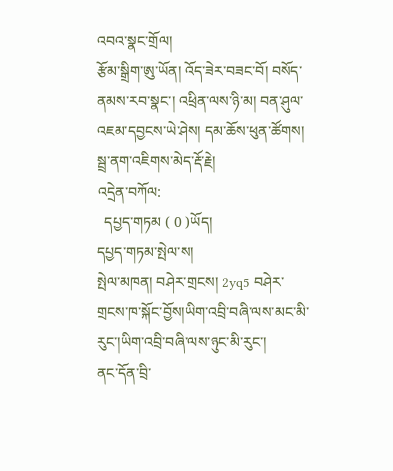འབའ་སྣང་གྲོལ།
རྩོམ་སྒྲིག་ཨུ་ཡོན། འོད་ཟེར་བཟང་བོ། བསོད་ནམས་རབ་སྣང་། འཕྲིན་ལས་ཉི་མ། བན་ཤུལ་འཇམ་དབྱངས་ཡེ་ཤེས། དམ་ཆོས་ཕུན་ཚོགས། སྦྲ་ནག་འཇིགས་མེད་རྡོ་རྗེ།
འདྲེན་བཀོལ:
  དཔྱད་གཏམ ( 0 )ཡོད།
དཔྱད་གཏམ་སྤེལ་ས།
སྤེལ་མཁན། བཤེར་གྲངས། 2yq5 བཤེར་གྲངས་ཁ་སྐོང་བྱོས།ཡིག་འབྲི་བཞི་ལས་མང་མི་རུང་།ཡིག་འབྲི་བཞི་ལས་ཉུང་མི་རུང་།
ནང་དོན་བྲི་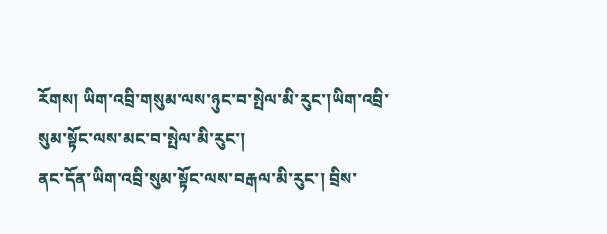རོགས། ཡིག་འབྲི་གསུམ་ལས་ཉུང་བ་སྤེལ་མི་རུང་།ཡིག་འབྲི་སུམ་སྟོང་ལས་མང་བ་སྤེལ་མི་རུང་།
ནང་དོན་ཡིག་འབྲི་སུམ་སྟོང་ལས་བརྒལ་མི་རུང་། བྲིས་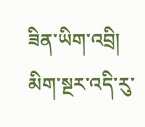ཟིན་ཡིག་འབྲི།
མིག་སྔར་འདི་རུ་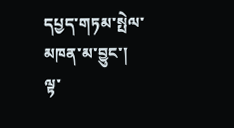དཔྱད་གཏམ་སྤེལ་མཁན་མ་བྱུང་།
ལྟ་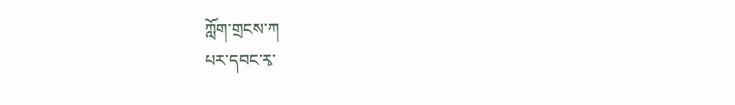ཀློག་གྲངས་ཀ
པར་དབང་རྭ་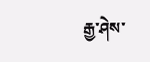རྒྱ་ཤེས་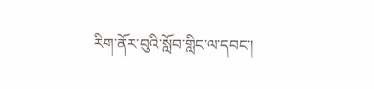རིག་ནོར་བུའི་སློབ་གླིང་ལ་དབང་།